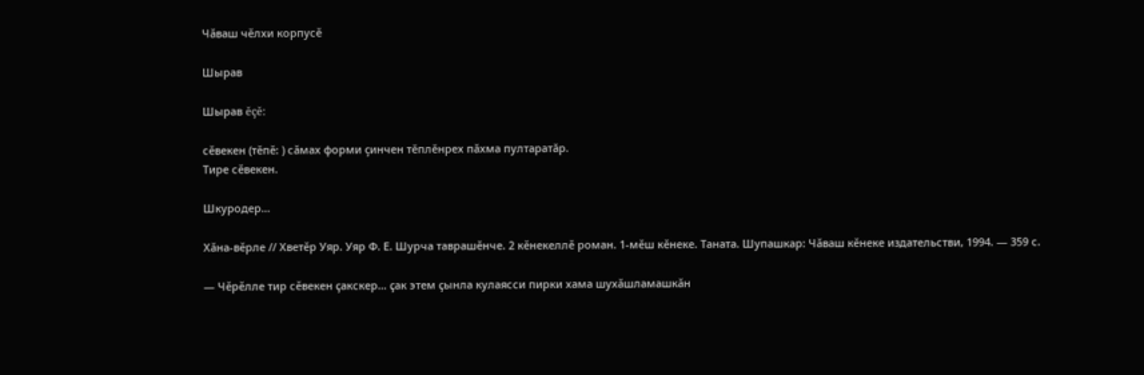Чӑваш чӗлхи корпусӗ

Шырав

Шырав ĕçĕ:

сӗвекен (тĕпĕ: ) сăмах форми çинчен тĕплĕнрех пăхма пултаратăр.
Тире сӗвекен.

Шкуродер…

Хӑна-вӗрле // Хветӗр Уяр. Уяр Ф. Е. Шурча таврашӗнче. 2 кӗнекеллӗ роман. 1-мӗш кӗнеке. Таната. Шупашкар: Чӑваш кӗнеке издательстви, 1994. — 359 с.

— Чӗрӗлле тир сӗвекен ҫакскер… ҫак этем ҫынла кулаясси пирки хама шухӑшламашкӑн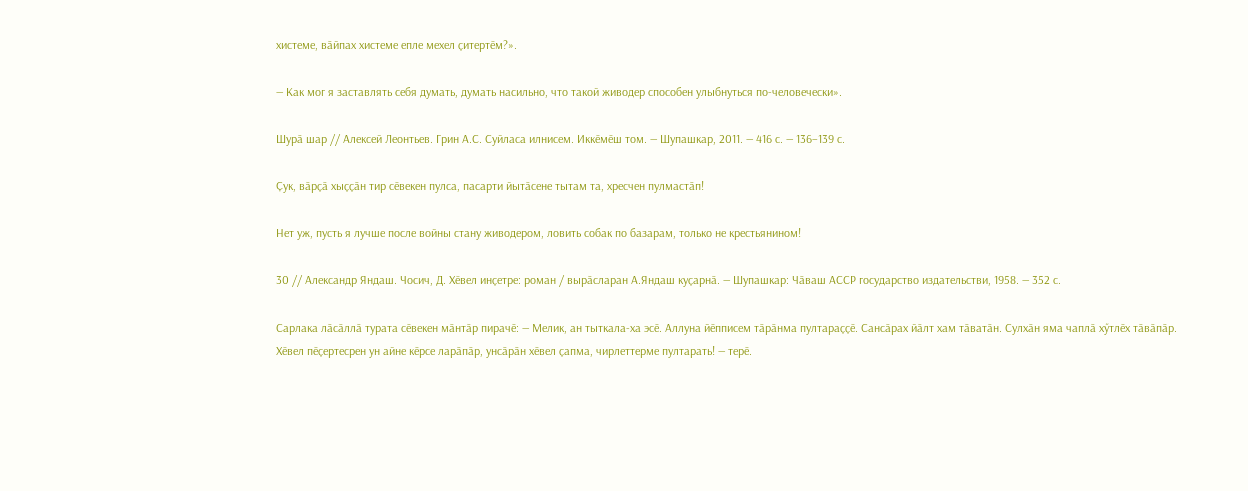хистеме, вӑйпах хистеме епле мехел ҫитертӗм?».

— Как мог я заставлять себя думать, думать насильно, что такой живодер способен улыбнуться по-человечески».

Шурӑ шар // Алексей Леонтьев. Грин А.С. Суйласа илнисем. Иккӗмӗш том. — Шупашкар, 2011. — 416 с. — 136–139 с.

Ҫук, вӑрҫӑ хыҫҫӑн тир сӗвекен пулса, пасарти йытӑсене тытам та, хресчен пулмастӑп!

Нет уж, пусть я лучше после войны стану живодером, ловить собак по базарам, только не крестьянином!

30 // Александр Яндаш. Чосич, Д. Хӗвел инҫетре: роман / вырӑсларан А.Яндаш куҫарнӑ. — Шупашкар: Чӑваш АССР государство издательстви, 1958. — 352 с.

Сарлака лӑсӑллӑ турата сӗвекен мӑнтӑр пирачӗ: — Мелик, ан тыткала-ха эсӗ. Аллуна йӗпписем тӑрӑнма пултараҫҫӗ. Сансӑрах йӑлт хам тӑватӑн. Сулхӑн яма чаплӑ хӳтлӗх тӑвӑпӑр. Хӗвел пӗҫертесрен ун айне кӗрсе ларӑпӑр, унсӑрӑн хӗвел ҫапма, чирлеттерме пултарать! — терӗ.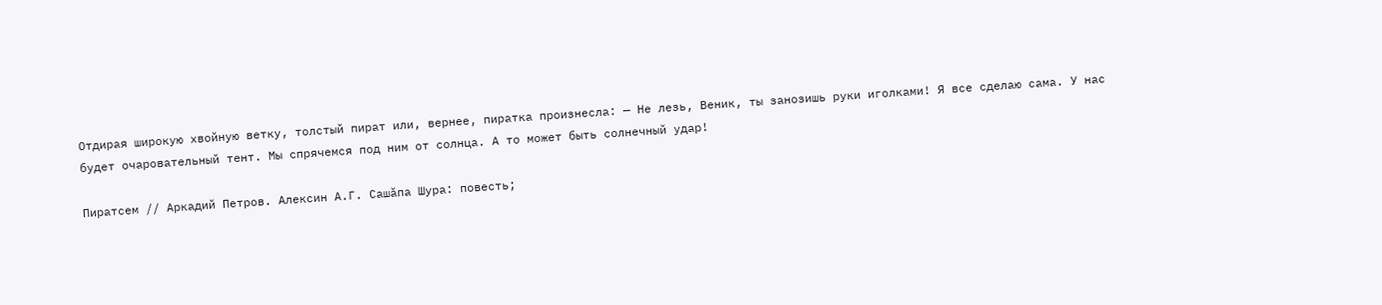Отдирая широкую хвойную ветку, толстый пират или, вернее, пиратка произнесла: — Не лезь, Веник, ты занозишь руки иголками! Я все сделаю сама. У нас будет очаровательный тент. Мы спрячемся под ним от солнца. А то может быть солнечный удар!

Пиратсем // Аркадий Петров. Алексин А.Г. Сашӑпа Шура: повесть;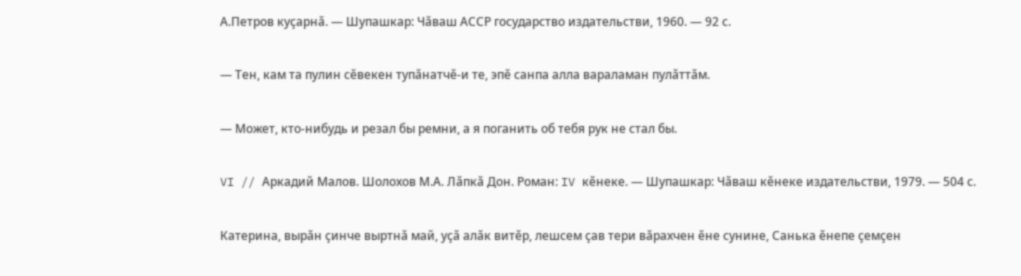А.Петров куҫарнӑ. — Шупашкар: Чӑваш АССР государство издательстви, 1960. — 92 с.

— Тен, кам та пулин сӗвекен тупӑнатчӗ-и те, эпӗ санпа алла вараламан пулӑттӑм.

— Может, кто-нибудь и резал бы ремни, а я поганить об тебя рук не стал бы.

VI // Аркадий Малов. Шолохов М.А. Лӑпкӑ Дон. Роман: IV кӗнеке. — Шупашкар: Чӑваш кӗнеке издательстви, 1979. — 504 с.

Катерина, вырӑн ҫинче выртнӑ май, уҫӑ алӑк витӗр, лешсем ҫав тери вӑрахчен ӗне сунине, Санька ӗнепе ҫемҫен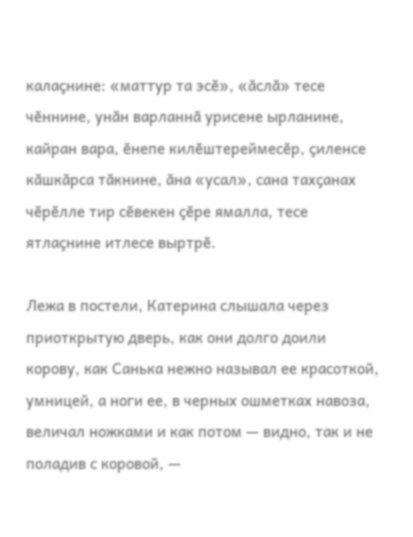калаҫнине: «маттур та эсӗ», «ӑслӑ» тесе чӗннине, унӑн варланнӑ урисене ырланине, кайран вара, ӗнепе килӗштереймесӗр, ҫиленсе кӑшкӑрса тӑкнине, ӑна «усал», сана тахҫанах чӗрӗлле тир сӗвекен ҫӗре ямалла, тесе ятлаҫнине итлесе выртрӗ.

Лежа в постели, Катерина слышала через приоткрытую дверь, как они долго доили корову, как Санька нежно называл ее красоткой, умницей, а ноги ее, в черных ошметках навоза, величал ножками и как потом — видно, так и не поладив с коровой, —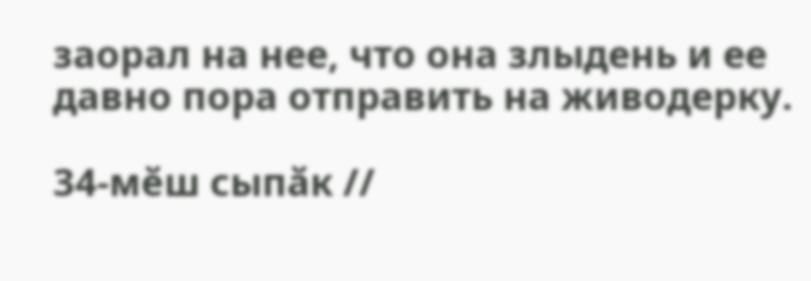заорал на нее, что она злыдень и ее давно пора отправить на живодерку.

34-мӗш сыпӑк //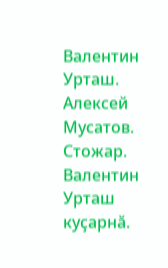Валентин Урташ. Алексей Мусатов. Стожар. Валентин Урташ куҫарнӑ.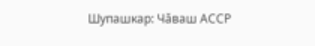Шупашкар: Чӑваш АССР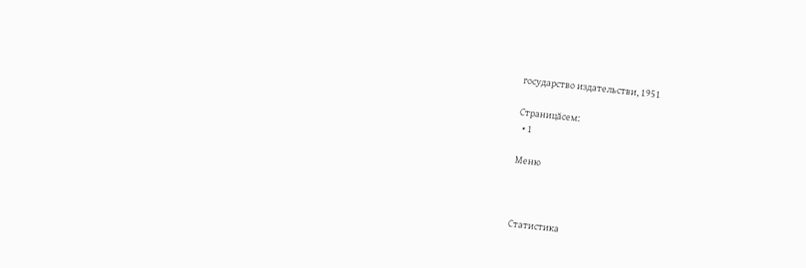государство издательстви, 1951

Страницăсем:
  • 1

Меню



Статистика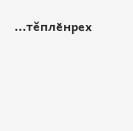...тĕплӗнрех